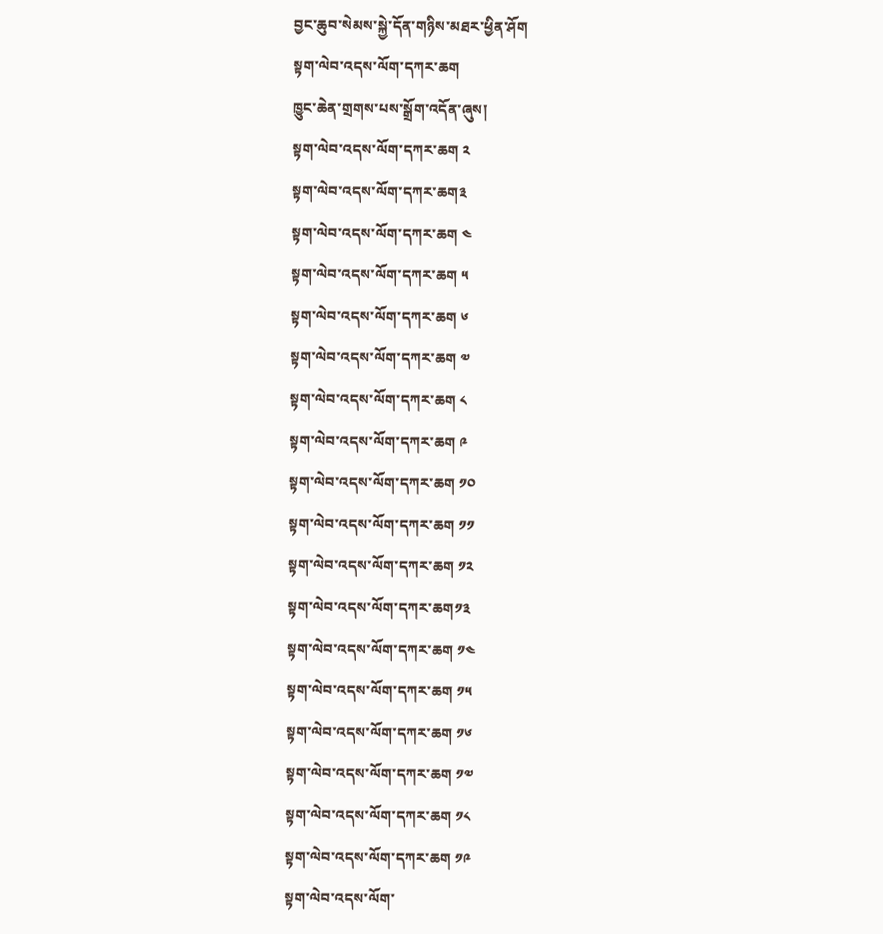བྱང་ཆུབ་སེམས་སྐྱེ་དོན་གཉིས་མཐར་ཕྱིན་ཤོག
སྟག་ལེབ་འདས་ལོག་དཀར་ཆག
ཁྱུང་ཆེན་གྲགས་པས་སྒྲོག་འདོན་ཞུས།
སྟག་ལེབ་འདས་ལོག་དཀར་ཆག ༢
སྟག་ལེབ་འདས་ལོག་དཀར་ཆག༣
སྟག་ལེབ་འདས་ལོག་དཀར་ཆག ༤
སྟག་ལེབ་འདས་ལོག་དཀར་ཆག ༥
སྟག་ལེབ་འདས་ལོག་དཀར་ཆག ༦
སྟག་ལེབ་འདས་ལོག་དཀར་ཆག ༧
སྟག་ལེབ་འདས་ལོག་དཀར་ཆག ༨
སྟག་ལེབ་འདས་ལོག་དཀར་ཆག ༩
སྟག་ལེབ་འདས་ལོག་དཀར་ཆག ༡༠
སྟག་ལེབ་འདས་ལོག་དཀར་ཆག ༡༡
སྟག་ལེབ་འདས་ལོག་དཀར་ཆག ༡༢
སྟག་ལེབ་འདས་ལོག་དཀར་ཆག༡༣
སྟག་ལེབ་འདས་ལོག་དཀར་ཆག ༡༤
སྟག་ལེབ་འདས་ལོག་དཀར་ཆག ༡༥
སྟག་ལེབ་འདས་ལོག་དཀར་ཆག ༡༦
སྟག་ལེབ་འདས་ལོག་དཀར་ཆག ༡༧
སྟག་ལེབ་འདས་ལོག་དཀར་ཆག ༡༨
སྟག་ལེབ་འདས་ལོག་དཀར་ཆག ༡༩
སྟག་ལེབ་འདས་ལོག་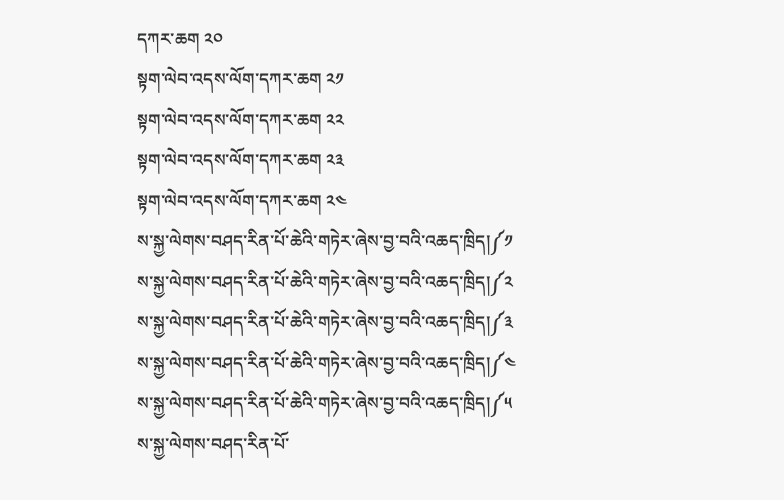དཀར་ཆག ༢༠
སྟག་ལེབ་འདས་ལོག་དཀར་ཆག ༢༡
སྟག་ལེབ་འདས་ལོག་དཀར་ཆག ༢༢
སྟག་ལེབ་འདས་ལོག་དཀར་ཆག ༢༣
སྟག་ལེབ་འདས་ལོག་དཀར་ཆག ༢༤
ས་སྐྱ་ལེགས་བཤད་རིན་པོ་ཆེའི་གཏེར་ཞེས་བྱ་བའི་འཆད་ཁྲིད།༼༡
ས་སྐྱ་ལེགས་བཤད་རིན་པོ་ཆེའི་གཏེར་ཞེས་བྱ་བའི་འཆད་ཁྲིད།༼༢
ས་སྐྱ་ལེགས་བཤད་རིན་པོ་ཆེའི་གཏེར་ཞེས་བྱ་བའི་འཆད་ཁྲིད།༼༣
ས་སྐྱ་ལེགས་བཤད་རིན་པོ་ཆེའི་གཏེར་ཞེས་བྱ་བའི་འཆད་ཁྲིད།༼༤
ས་སྐྱ་ལེགས་བཤད་རིན་པོ་ཆེའི་གཏེར་ཞེས་བྱ་བའི་འཆད་ཁྲིད།༼༥
ས་སྐྱ་ལེགས་བཤད་རིན་པོ་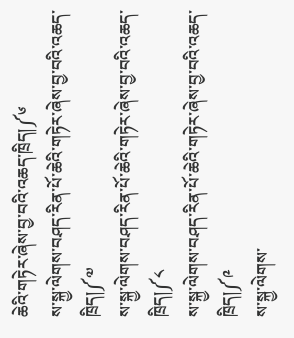ཆེའི་གཏེར་ཞེས་བྱ་བའི་འཆད་ཁྲིད།༼༦
ས་སྐྱ་ལེགས་བཤད་རིན་པོ་ཆེའི་གཏེར་ཞེས་བྱ་བའི་འཆད་ཁྲིད།༼༧
ས་སྐྱ་ལེགས་བཤད་རིན་པོ་ཆེའི་གཏེར་ཞེས་བྱ་བའི་འཆད་ཁྲིད།༼༨
ས་སྐྱ་ལེགས་བཤད་རིན་པོ་ཆེའི་གཏེར་ཞེས་བྱ་བའི་འཆད་ཁྲིད།༼༩
ས་སྐྱ་ལེགས་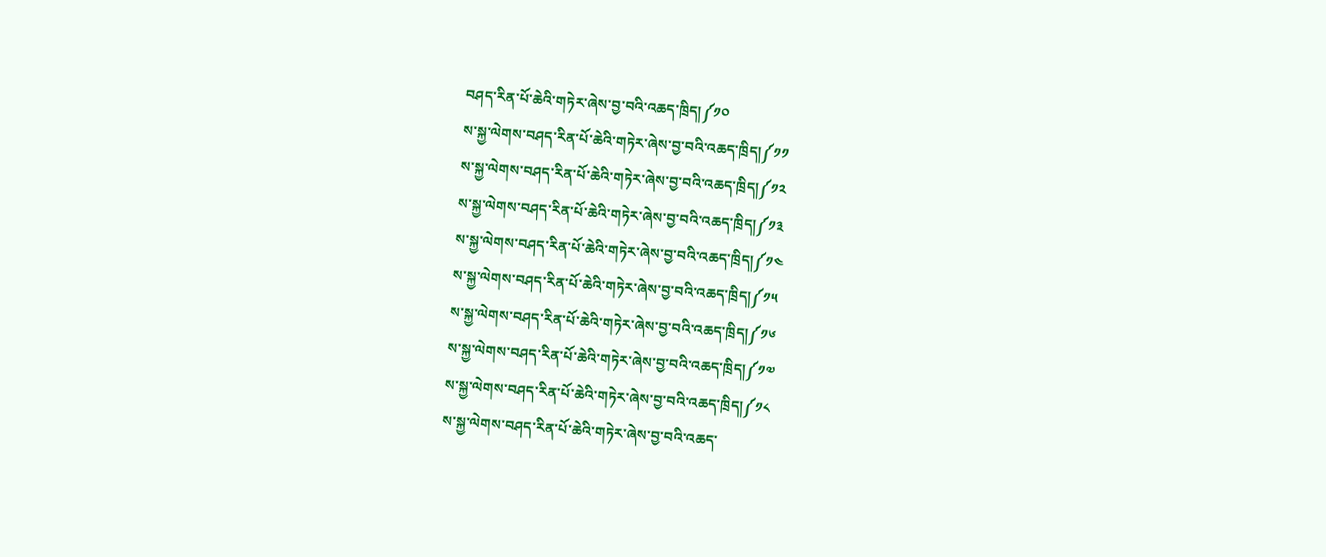བཤད་རིན་པོ་ཆེའི་གཏེར་ཞེས་བྱ་བའི་འཆད་ཁྲིད།༼༡༠
ས་སྐྱ་ལེགས་བཤད་རིན་པོ་ཆེའི་གཏེར་ཞེས་བྱ་བའི་འཆད་ཁྲིད།༼༡༡
ས་སྐྱ་ལེགས་བཤད་རིན་པོ་ཆེའི་གཏེར་ཞེས་བྱ་བའི་འཆད་ཁྲིད།༼༡༢
ས་སྐྱ་ལེགས་བཤད་རིན་པོ་ཆེའི་གཏེར་ཞེས་བྱ་བའི་འཆད་ཁྲིད།༼༡༣
ས་སྐྱ་ལེགས་བཤད་རིན་པོ་ཆེའི་གཏེར་ཞེས་བྱ་བའི་འཆད་ཁྲིད།༼༡༤
ས་སྐྱ་ལེགས་བཤད་རིན་པོ་ཆེའི་གཏེར་ཞེས་བྱ་བའི་འཆད་ཁྲིད།༼༡༥
ས་སྐྱ་ལེགས་བཤད་རིན་པོ་ཆེའི་གཏེར་ཞེས་བྱ་བའི་འཆད་ཁྲིད།༼༡༦
ས་སྐྱ་ལེགས་བཤད་རིན་པོ་ཆེའི་གཏེར་ཞེས་བྱ་བའི་འཆད་ཁྲིད།༼༡༧
ས་སྐྱ་ལེགས་བཤད་རིན་པོ་ཆེའི་གཏེར་ཞེས་བྱ་བའི་འཆད་ཁྲིད།༼༡༨
ས་སྐྱ་ལེགས་བཤད་རིན་པོ་ཆེའི་གཏེར་ཞེས་བྱ་བའི་འཆད་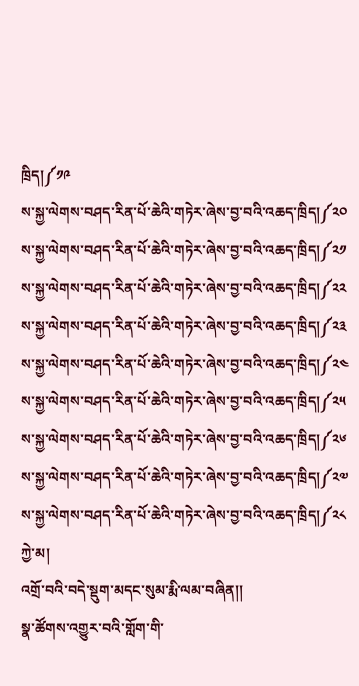ཁྲིད།༼༡༩
ས་སྐྱ་ལེགས་བཤད་རིན་པོ་ཆེའི་གཏེར་ཞེས་བྱ་བའི་འཆད་ཁྲིད།༼༢༠
ས་སྐྱ་ལེགས་བཤད་རིན་པོ་ཆེའི་གཏེར་ཞེས་བྱ་བའི་འཆད་ཁྲིད།༼༢༡
ས་སྐྱ་ལེགས་བཤད་རིན་པོ་ཆེའི་གཏེར་ཞེས་བྱ་བའི་འཆད་ཁྲིད།༼༢༢
ས་སྐྱ་ལེགས་བཤད་རིན་པོ་ཆེའི་གཏེར་ཞེས་བྱ་བའི་འཆད་ཁྲིད།༼༢༣
ས་སྐྱ་ལེགས་བཤད་རིན་པོ་ཆེའི་གཏེར་ཞེས་བྱ་བའི་འཆད་ཁྲིད།༼༢༤
ས་སྐྱ་ལེགས་བཤད་རིན་པོ་ཆེའི་གཏེར་ཞེས་བྱ་བའི་འཆད་ཁྲིད།༼༢༥
ས་སྐྱ་ལེགས་བཤད་རིན་པོ་ཆེའི་གཏེར་ཞེས་བྱ་བའི་འཆད་ཁྲིད།༼༢༦
ས་སྐྱ་ལེགས་བཤད་རིན་པོ་ཆེའི་གཏེར་ཞེས་བྱ་བའི་འཆད་ཁྲིད།༼༢༧
ས་སྐྱ་ལེགས་བཤད་རིན་པོ་ཆེའི་གཏེར་ཞེས་བྱ་བའི་འཆད་ཁྲིད།༼༢༨
ཀྱེ་མ།
འགྲོ་བའི་བདེ་སྡུག་མདང་སུམ་རྨི་ལམ་བཞིན།།
སྣ་ཚོགས་འགྱུར་བའི་གློག་གི་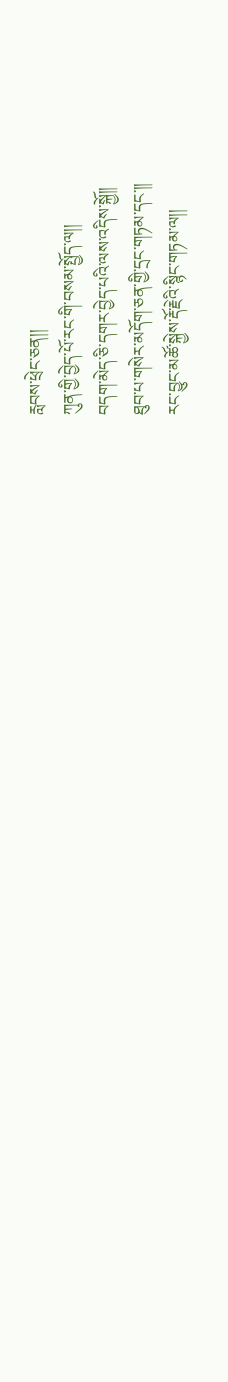རླབས་ཕྲེང་ཅན།།
ཀུན་གྱི་བྱེད་པོ་རང་གི་བསམ་སྤྱོད་ལ།།
བདག་མེད་ཅི་དགར་བྱེད་པའི་ལས་འདིས་སྐྱོ།།
ཐུབ་པ་གསེར་མདོག་ཅན་གྱི་དྲང་གཏམ་དང་།།
རང་བྱུང་མཚོ་སྐྱེས་རྡོ་རྗེའི་སྙིང་གཏམ་ལ།།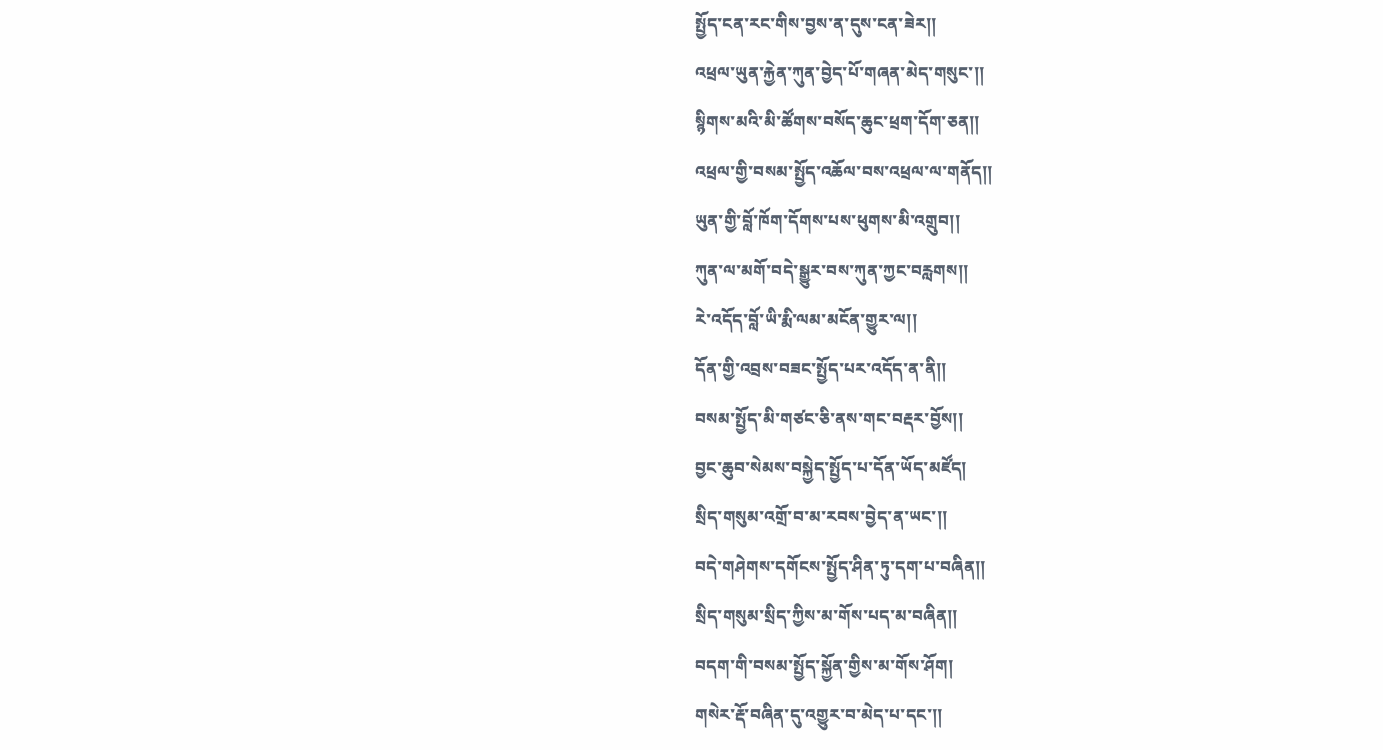སྤྱོད་ངན་རང་གིས་བྱས་ན་དུས་ངན་ཟེར།།
འཕྲལ་ཡུན་རྐྱེན་ཀུན་བྱེད་པོ་གཞན་མེད་གསུང་།།
སྙིགས་མའི་མི་ཚོགས་བསོད་ཆུང་ཕྲག་དོག་ཅན།།
འཕྲལ་གྱི་བསམ་སྤྱོད་འཆོལ་བས་འཕྲལ་ལ་གནོད།།
ཡུན་གྱི་བློ་ཁོག་དོགས་པས་ཕུགས་མི་འགྲུབ།།
ཀུན་ལ་མགོ་བདེ་སྒྱུར་བས་ཀུན་ཀྱང་བརླགས།།
རེ་འདོད་བློ་ཡི་རྨི་ལམ་མངོན་གྱུར་ལ།།
དོན་གྱི་འབྲས་བཟང་སྤྱོད་པར་འདོད་ན་ནི།།
བསམ་སྤྱོད་མི་གཙང་ཅི་ནས་གང་བརྡར་བྱོས།།
བྱང་ཆུབ་སེམས་བསྐྱེད་སྤྱོད་པ་དོན་ཡོད་མཛོད།
སྲིད་གསུམ་འགྲོ་བ་མ་རབས་བྱེད་ན་ཡང་།།
བདེ་གཤེགས་དགོངས་སྤྱོད་ཤིན་ཏུ་དག་པ་བཞིན།།
སྲིད་གསུམ་སྲིད་ཀྱིས་མ་གོས་པད་མ་བཞིན།།
བདག་གི་བསམ་སྤྱོད་སྐྱོན་གྱིས་མ་གོས་ཤོག།
གསེར་རྡོ་བཞིན་དུ་འགྱུར་བ་མེད་པ་དང་།།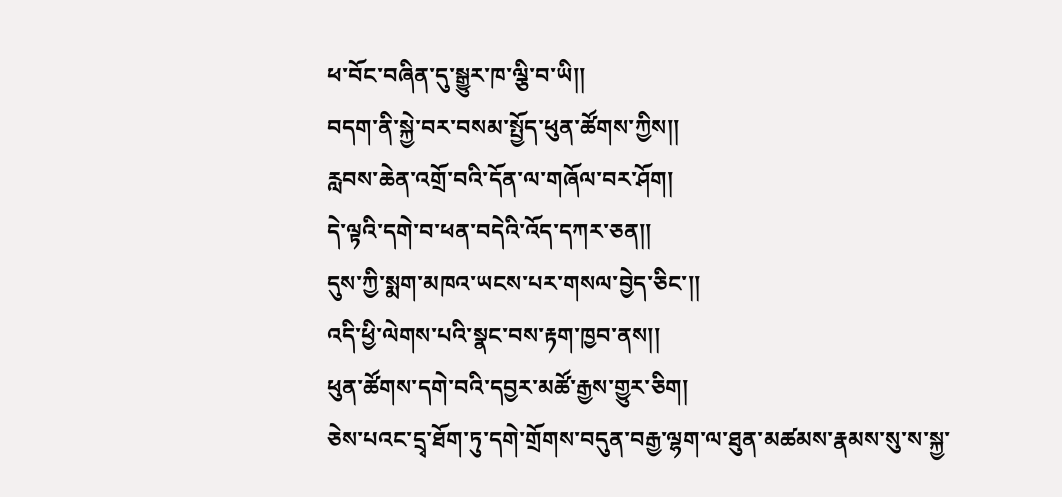ཕ་བོང་བཞིན་དུ་སྒྱུར་ཁ་ལྕི་བ་ཡི།།
བདག་ནི་སྐྱེ་བར་བསམ་སྤྱོད་ཕུན་ཚོགས་ཀྱིས།།
རླབས་ཆེན་འགྲོ་བའི་དོན་ལ་གཞོལ་བར་ཤོག།
དེ་ལྟའི་དགེ་བ་ཕན་བདེའི་འོད་དཀར་ཅན།།
དུས་ཀྱི་སྨག་མཁའ་ཡངས་པར་གསལ་བྱེད་ཅིང་།།
འདི་ཕྱི་ལེགས་པའི་སྣང་བས་རྟག་ཁྱབ་ནས།།
ཕུན་ཚོགས་དགེ་བའི་དབྱར་མཚོ་རྒྱས་གྱུར་ཅིག།
ཅེས་པའང་དྲྭ་ཐོག་ཏུ་དགེ་གྲོགས་བདུན་བརྒྱ་ལྷག་ལ་ཐུན་མཚམས་རྣམས་སུ་ས་སྐྱ་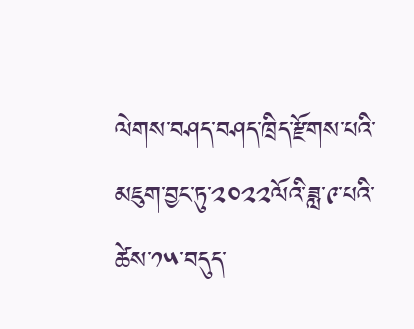ལེགས་བཤད་བཤད་ཁྲིད་རྫོགས་པའི་མཇུག་བྱང་ཏུ་༢༠༢༢ལོའི་ཟླ་༩་པའི་ཚེས་༡༥་བདུད་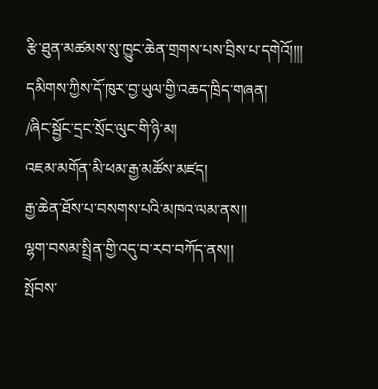རྩི་ཐུན་མཚམས་སུ་ཁྱུང་ཆེན་གྲགས་པས་བྲིས་པ་དགེའོ།།།།
དམིགས་ཀྱིས་དོ་ཁུར་བྱ་ཡུལ་གྱི་འཆད་ཁྲིད་གཞན།
/ཞིང་སྦྱོང་དྲང་སྲོང་ལུང་གི་ཉི་མ།
འཇམ་མགོན་མི་ཕམ་རྒྱ་མཚོས་མཛད།
རྒྱ་ཆེན་ཐོས་པ་བསགས་པའི་མཁའ་ལམ་ནས།།
ལྷག་བསམ་སྤྲིན་གྱི་འདུ་བ་རབ་བཀོད་ནས།།
སྤོབས་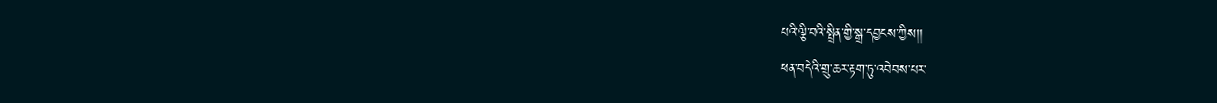པའི་ལྕི་བའི་སྤྲིན་གྱི་སྒྲ་དབྱངས་ཀྱིས།།
ཕན་བདེའི་གྲུ་ཆར་རྟག་ཏུ་འབེབས་པར་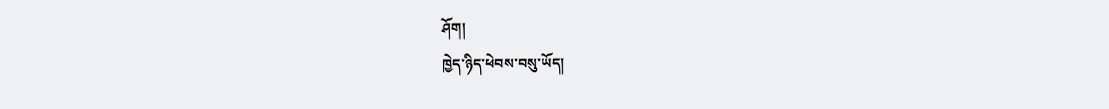ཤོག།
ཁྱེད་ཉིད་ཕེབས་བསུ་ཡོད།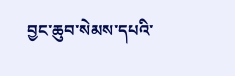བྱང་ཆུབ་སེམས་དཔའི་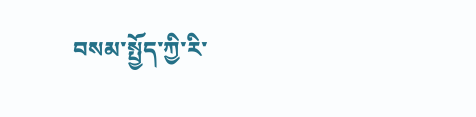བསམ་སྤྱོད་ཀྱི་རི་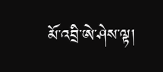མོ་འབྲི་ཨེ་ཤེས་ལྟ།